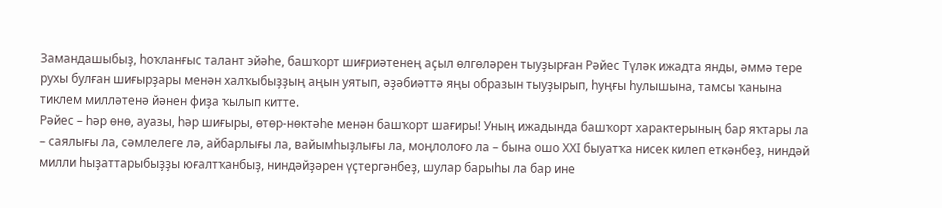Замандашыбыҙ, һоҡланғыс талант эйәһе, башҡорт шиғриәтенең аҫыл өлгөләрен тыуҙырған Рәйес Түләк ижадта янды, әммә тере рухы булған шиғырҙары менән халҡыбыҙҙың аңын уятып, әҙәбиәттә яңы образын тыуҙырып, һуңғы һулышына, тамсы ҡанына тиклем милләтенә йәнен фиҙа ҡылып китте.
Рәйес – һәр өнө, ауазы, һәр шиғыры, өтөр-нөктәһе менән башҡорт шағиры! Уның ижадында башҡорт характерының бар яҡтары ла – саялығы ла, сәмлелеге лә, айбарлығы ла, вайымһыҙлығы ла, моңлолоғо ла – бына ошо ХХI быуатҡа нисек килеп еткәнбеҙ, ниндәй милли һыҙаттарыбыҙҙы юғалтҡанбыҙ, ниндәйҙәрен үҫтергәнбеҙ, шулар барыһы ла бар ине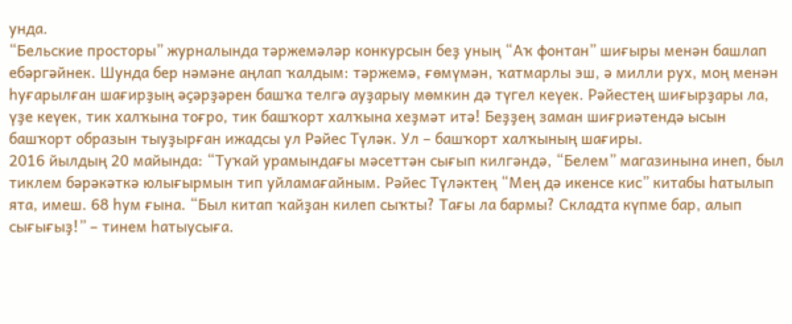унда.
“Бельские просторы” журналында тәржемәләр конкурсын беҙ уның “Аҡ фонтан” шиғыры менән башлап ебәргәйнек. Шунда бер нәмәне аңлап ҡалдым: тәржемә, ғөмүмән, ҡатмарлы эш, ә милли рух, моң менән һуғарылған шағирҙың әҫәрҙәрен башҡа телгә ауҙарыу мөмкин дә түгел кеүек. Рәйестең шиғырҙары ла, үҙе кеүек, тик халҡына тоғро, тик башҡорт халҡына хеҙмәт итә! Беҙҙең заман шиғриәтендә ысын башҡорт образын тыуҙырған ижадсы ул Рәйес Түләк. Ул – башҡорт халҡының шағиры.
2016 йылдың 20 майында: “Туҡай урамындағы мәсеттән сығып килгәндә, “Белем” магазинына инеп, был тиклем бәрәкәткә юлығырмын тип уйламағайным. Рәйес Түләктең “Мең дә икенсе кис” китабы һатылып ята, имеш. 68 һум ғына. “Был китап ҡайҙан килеп сыҡты? Тағы ла бармы? Складта күпме бар, алып сығығыҙ!” – тинем һатыусыға.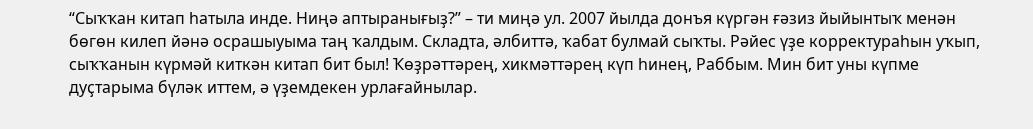“Сыҡҡан китап һатыла инде. Ниңә аптыранығыҙ?” – ти миңә ул. 2007 йылда донъя күргән ғәзиз йыйынтыҡ менән бөгөн килеп йәнә осрашыуыма таң ҡалдым. Складта, әлбиттә, ҡабат булмай сыҡты. Рәйес үҙе корректураһын уҡып, сыҡҡанын күрмәй киткән китап бит был! Ҡөҙрәттәрең, хикмәттәрең күп һинең, Раббым. Мин бит уны күпме дуҫтарыма бүләк иттем, ә үҙемдекен урлағайнылар.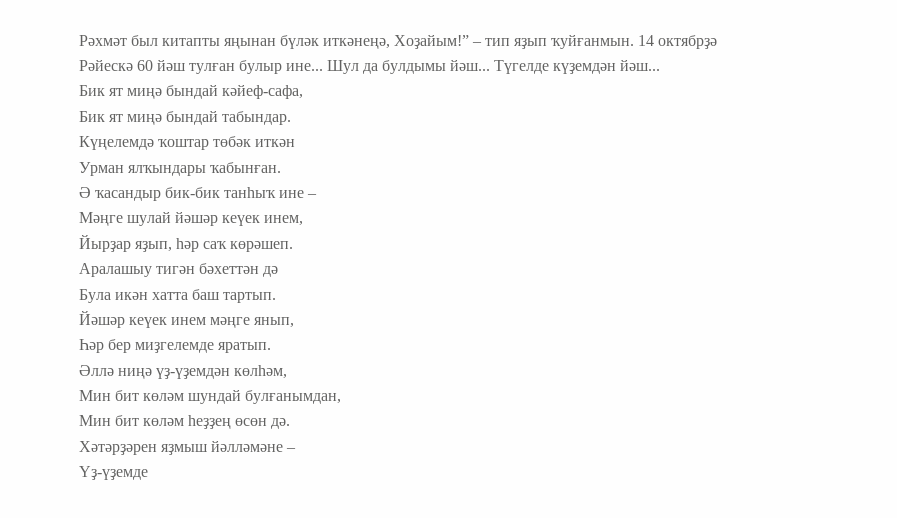Рәхмәт был китапты яңынан бүләк иткәнеңә, Хоҙайым!” – тип яҙып ҡуйғанмын. 14 октябрҙә Рәйескә 60 йәш тулған булыр ине... Шул да булдымы йәш... Түгелде күҙемдән йәш...
Бик ят миңә бындай кәйеф-сафа,
Бик ят миңә бындай табындар.
Күңелемдә ҡоштар төбәк иткән
Урман ялҡындары ҡабынған.
Ә ҡасандыр бик-бик танһыҡ ине –
Мәңге шулай йәшәр кеүек инем,
Йырҙар яҙып, һәр саҡ көрәшеп.
Аралашыу тигән бәхеттән дә
Була икән хатта баш тартып.
Йәшәр кеүек инем мәңге янып,
Һәр бер миҙгелемде яратып.
Әллә ниңә үҙ-үҙемдән көлһәм,
Мин бит көләм шундай булғанымдан,
Мин бит көләм һеҙҙең өсөн дә.
Хәтәрҙәрен яҙмыш йәлләмәне –
Үҙ-үҙемде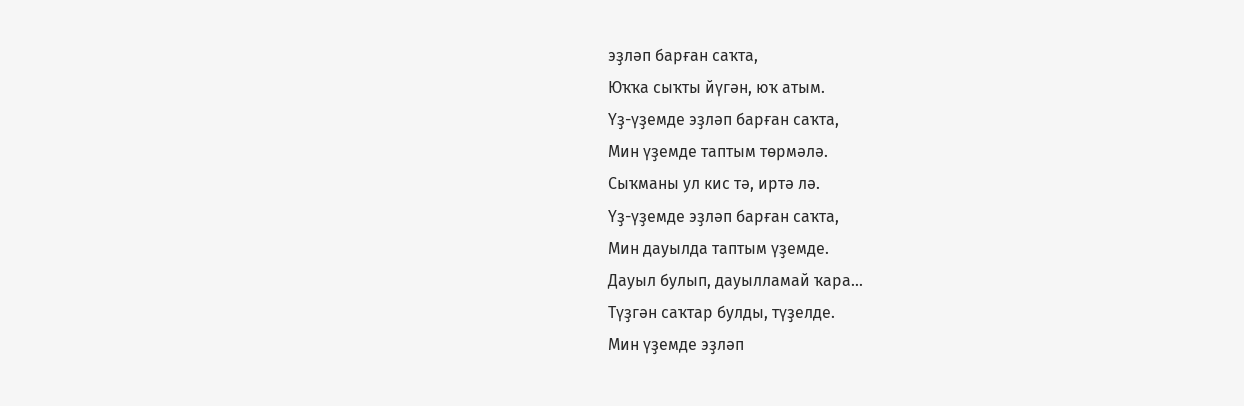эҙләп барған саҡта,
Юҡҡа сыҡты йүгән, юҡ атым.
Үҙ-үҙемде эҙләп барған саҡта,
Мин үҙемде таптым төрмәлә.
Сыҡманы ул кис тә, иртә лә.
Үҙ-үҙемде эҙләп барған саҡта,
Мин дауылда таптым үҙемде.
Дауыл булып, дауылламай ҡара...
Түҙгән саҡтар булды, түҙелде.
Мин үҙемде эҙләп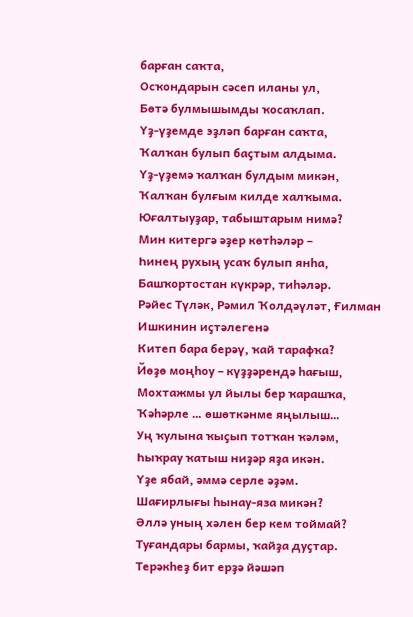барған саҡта,
Осҡондарын сәсеп иланы ул,
Бөтә булмышымды ҡосаҡлап.
Үҙ-үҙемде эҙләп барған саҡта,
Ҡалҡан булып баҫтым алдыма.
Үҙ-үҙемә ҡалҡан булдым микән,
Ҡалҡан булғым килде халҡыма.
Юғалтыуҙар, табыштарым нимә?
Мин китергә әҙер көтһәләр –
Һинең рухың усаҡ булып янһа,
Башҡортостан күкрәр, тиһәләр.
Рәйес Түләк, Рәмил Ҡолдәүләт, Ғилман Ишкинин иҫтәлегенә
Китеп бара берәү, ҡай тарафҡа?
Йөҙө моңһоу – күҙҙәрендә һағыш,
Мохтажмы ул йылы бер ҡарашҡа,
Ҡәһәрле … өшөткәнме яңылыш…
Уң ҡулына ҡыҫып тотҡан ҡәләм,
Һыҡрау ҡатыш ниҙәр яҙа икән.
Үҙе ябай, әммә серле әҙәм.
Шағирлығы һынау-яза микән?
Әллә уның хәлен бер кем тоймай?
Туғандары бармы, ҡайҙа дуҫтар.
Терәкһеҙ бит ерҙә йәшәп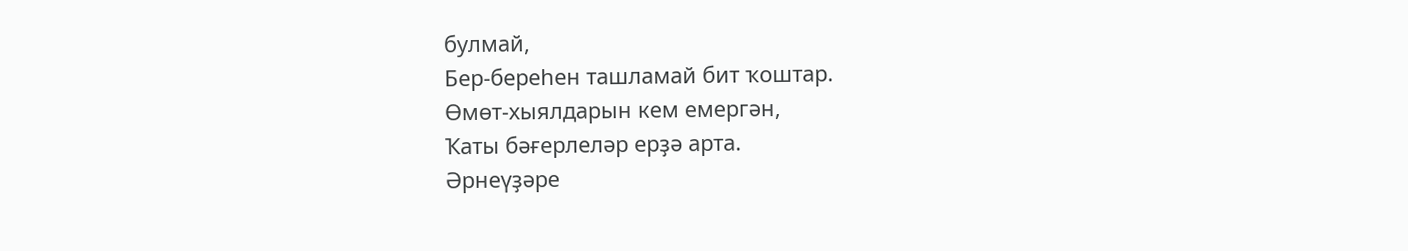булмай,
Бер-береһен ташламай бит ҡоштар.
Өмөт-хыялдарын кем емергән,
Ҡаты бәғерлеләр ерҙә арта.
Әрнеүҙәре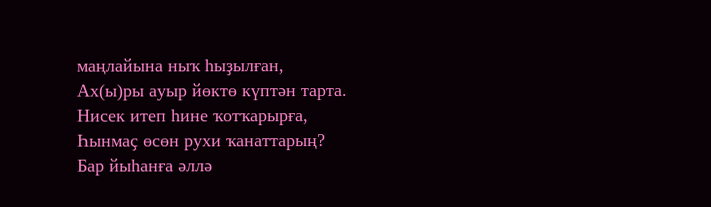маңлайына ныҡ һыҙылған,
Ах(ы)ры ауыр йөктө күптән тарта.
Нисек итеп һине ҡотҡарырға,
Һынмаҫ өсөн рухи ҡанаттарың?
Бар йыһанға әллә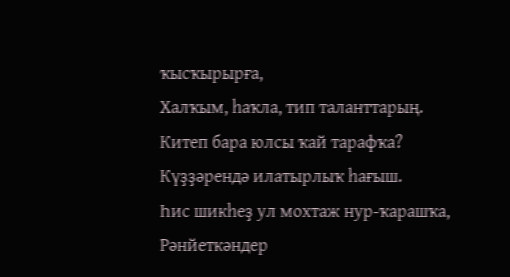ҡысҡырырға,
Халҡым, һаҡла, тип таланттарың.
Китеп бара юлсы ҡай тарафҡа?
Күҙҙәрендә илатырлыҡ һағыш.
Һис шикһеҙ ул мохтаж нур-ҡарашҡа,
Рәнйеткәндер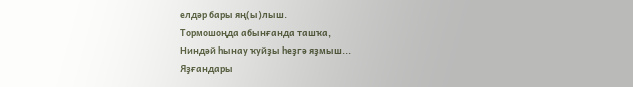елдәр бары яң(ы)лыш.
Тормошоңда абынғанда ташҡа,
Ниндәй һынау ҡуйҙы һеҙгә яҙмыш...
Яҙғандары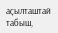аҫылташтай табыш,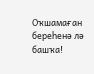Оҡшамаған береһенә лә башҡа!